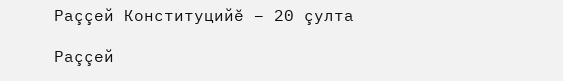Раççей Конституцийĕ – 20 çулта

Раççей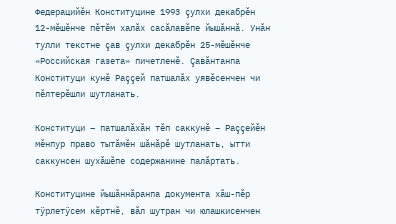Федерацийĕн Конституцине 1993 çулхи декабрĕн 12-мĕшĕнче пĕтĕм халăх сасăлавĕпе йышăннă. Унăн тулли текстне çав çулхи декабрĕн 25-мĕшĕнче «Российская газета» пичетленĕ. Çавăнтанпа Конституци кунĕ Раççей патшалăх уявĕсенчен чи пĕлтерĕшли шутланать.

Конституци – патшалăхăн тĕп саккунĕ – Раççейĕн мĕнпур право тытăмĕн шăнăрĕ шутланать, ытти саккунсен шухăшĕпе содержанине палăртать.

Конституцине йышăннăранпа документа хăш-пĕр тÿрлетÿсем кĕртнĕ, вăл шутран чи юлашкисенчен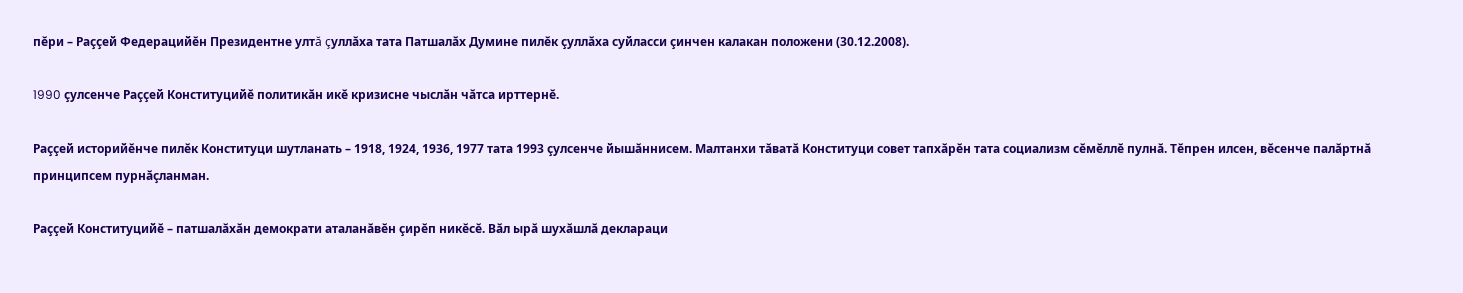пĕри – Раççей Федерацийĕн Президентне ултă çуллăха тата Патшалăх Думине пилĕк çуллăха суйласси çинчен калакан положени (30.12.2008).

1990 çулсенче Раççей Конституцийĕ политикăн икĕ кризисне чыслăн чăтса ирттернĕ.

Раççей историйĕнче пилĕк Конституци шутланать – 1918, 1924, 1936, 1977 тата 1993 çулсенче йышăннисем. Малтанхи тăватă Конституци совет тапхăрĕн тата социализм сĕмĕллĕ пулнă. Тĕпрен илсен, вĕсенче палăртнă принципсем пурнăçланман.

Раççей Конституцийĕ – патшалăхăн демократи аталанăвĕн çирĕп никĕсĕ. Вăл ырă шухăшлă деклараци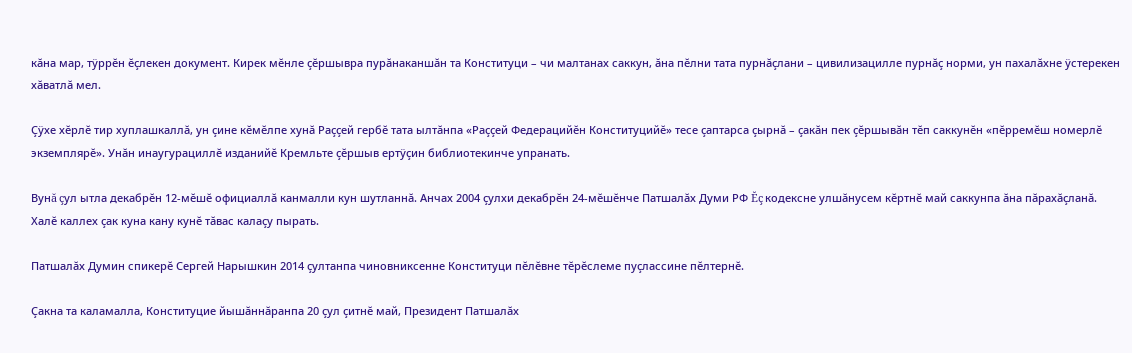кăна мар, тÿррĕн ĕçлекен документ. Кирек мĕнле çĕршывра пурăнаканшăн та Конституци – чи малтанах саккун, ăна пĕлни тата пурнăçлани – цивилизацилле пурнăç норми, ун пахалăхне ÿстерекен хăватлă мел.

Çÿхе хĕрлĕ тир хуплашкаллă, ун çине кĕмĕлпе хунă Раççей гербĕ тата ылтăнпа «Раççей Федерацийĕн Конституцийĕ» тесе çаптарса çырнă – çакăн пек çĕршывăн тĕп саккунĕн «пĕрремĕш номерлĕ экземплярĕ». Унăн инаугурациллĕ изданийĕ Кремльте çĕршыв ертÿçин библиотекинче упранать.

Вунă çул ытла декабрĕн 12-мĕшĕ официаллă канмалли кун шутланнă. Анчах 2004 çулхи декабрĕн 24-мĕшĕнче Патшалăх Думи РФ Ĕç кодексне улшăнусем кĕртнĕ май саккунпа ăна пăрахăçланă. Халĕ каллех çак куна кану кунĕ тăвас калаçу пырать.

Патшалăх Думин спикерĕ Сергей Нарышкин 2014 çултанпа чиновниксенне Конституци пĕлĕвне тĕрĕслеме пуçлассине пĕлтернĕ.

Çакна та каламалла, Конституцие йышăннăранпа 20 çул çитнĕ май, Президент Патшалăх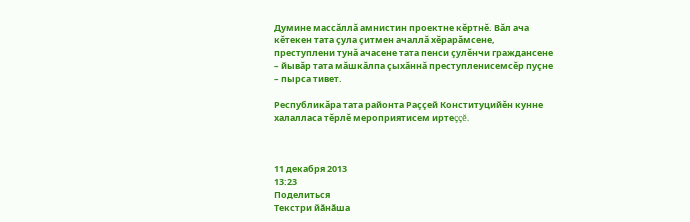Думине массăллă амнистин проектне кĕртнĕ. Вăл ача кĕтекен тата çула çитмен ачаллă хĕрарăмсене, преступлени тунă ачасене тата пенси çулĕнчи граждансене – йывăр тата мăшкăлпа çыхăннă преступленисемсĕр пуçне – пырса тивет.

Республикăра тата районта Раççей Конституцийĕн кунне халалласа тĕрлĕ мероприятисем иртеççĕ.



11 декабря 2013
13:23
Поделиться
Текстри йӑнӑша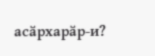асӑрхарӑр-и?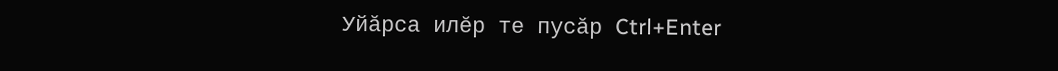Уйӑрса илӗр те пусӑр Ctrl+Enter